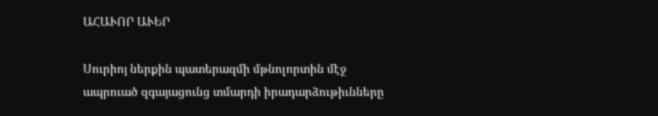ԱՀԱՒՈՐ ԱՒԵՐ

Սուրիոյ ներքին պատերազմի մթնոլորտին մէջ ապրուած զգայացունց տմարդի իրադարձութիւնները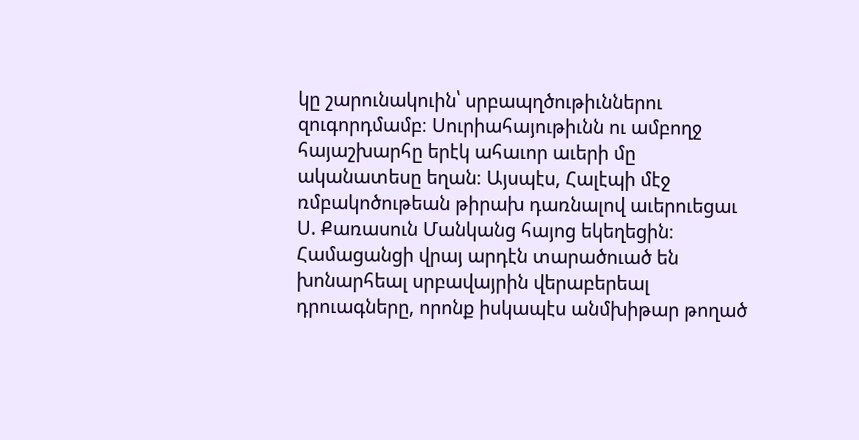կը շարունակուին՝ սրբապղծութիւններու զուգորդմամբ։ Սուրիահայութիւնն ու ամբողջ հայաշխարհը երէկ ահաւոր աւերի մը ականատեսը եղան։ Այսպէս, Հալէպի մէջ ռմբակոծութեան թիրախ դառնալով աւերուեցաւ Ս. Քառասուն Մանկանց հայոց եկեղեցին։ Համացանցի վրայ արդէն տարածուած են խոնարհեալ սրբավայրին վերաբերեալ դրուագները, որոնք իսկապէս անմխիթար թողած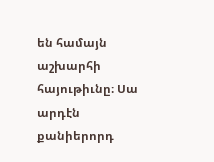են համայն աշխարհի հայութիւնը։ Սա արդէն քանիերորդ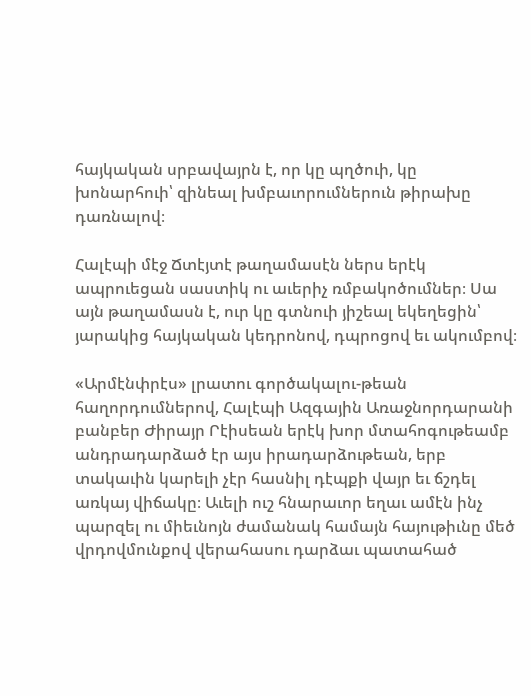հայկական սրբավայրն է, որ կը պղծուի, կը խոնարհուի՝ զինեալ խմբաւորումներուն թիրախը դառնալով։

Հալէպի մէջ Ճտէյտէ թաղամասէն ներս երէկ ապրուեցան սաստիկ ու աւերիչ ռմբակոծումներ։ Սա այն թաղամասն է, ուր կը գտնուի յիշեալ եկեղեցին՝ յարակից հայկական կեդրոնով, դպրոցով եւ ակումբով։

«Արմէնփրէս» լրատու գործակալու-թեան հաղորդումներով, Հալէպի Ազգային Առաջնորդարանի բանբեր Ժիրայր Րէիսեան երէկ խոր մտահոգութեամբ անդրադարձած էր այս իրադարձութեան, երբ տակաւին կարելի չէր հասնիլ դէպքի վայր եւ ճշդել առկայ վիճակը։ Աւելի ուշ հնարաւոր եղաւ ամէն ինչ պարզել ու միեւնոյն ժամանակ համայն հայութիւնը մեծ վրդովմունքով վերահասու դարձաւ պատահած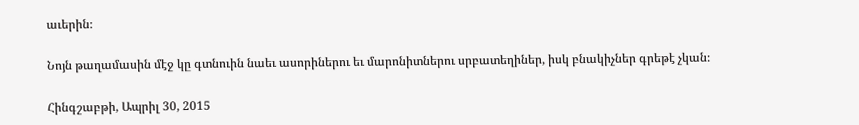աւերին։

Նոյն թաղամասին մէջ կը գտնուին նաեւ ասորիներու եւ մարոնիտներու սրբատեղիներ, իսկ բնակիչներ գրեթէ չկան։

Հինգշաբթի, Ապրիլ 30, 2015